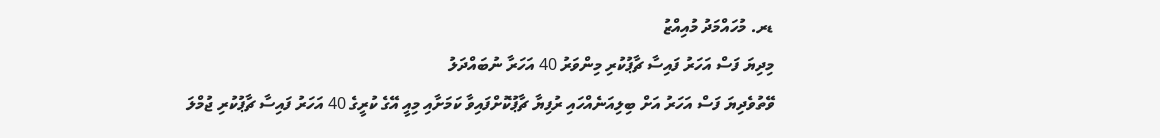ޑރ. މުހައްމަދު މުއިއްޒު
މިދިޔަ ފަސް އަހަރު ފައިސާ ޗާޕުކުރި މިންވަރު 40 އަހަރާ ނުބައްދަލު
ވޭތުވެދިޔަ ފަސް އަހަރު އަށް ބިލިއަނެއްހައި ރުފިޔާ ޗާޕުކޮށްފައިވާ ކަމަށާއި މިއީ އޭގެ ކުރީގެ 40 އަހަރު ފައިސާ ޗާޕުކުރި ޖުމްލަ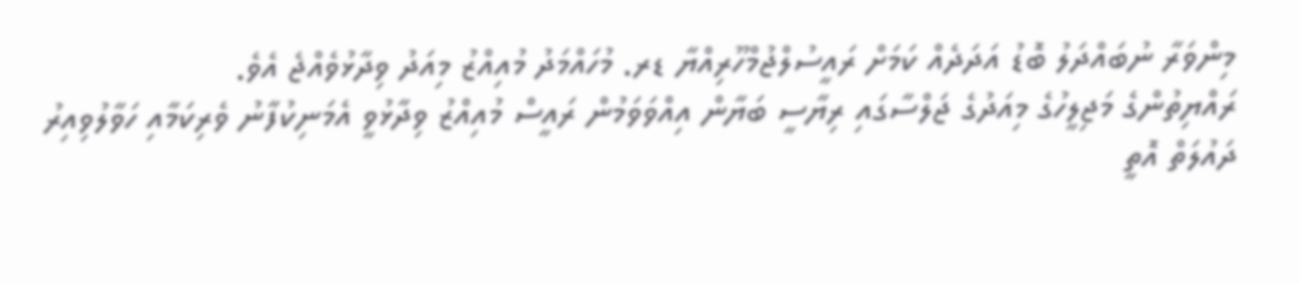މިންވަރާ ނުބައްދަލު ބޮޑު އަދަދެއް ކަމަށް ރައީސުލްޖުމްހޫރިއްޔާ ޑރ. މުހައްމަދު މުއިއްޒު މިއަދު ވިދާޅުވެއްޖެ އެވެ.
ރައްޔިތުންގެ މަޖިލީހުގެ މިއަދުގެ ޖަލްސާގައި ރިޔާސީ ބަޔާން އިއްވަވަމުން ރައީސް މުއިއްޒު ވިދާޅުވީ އެމަނިކުފާނު ވެރިކަމާއި ހަވާލުވިއިރު ދައުލަތް އޮތީ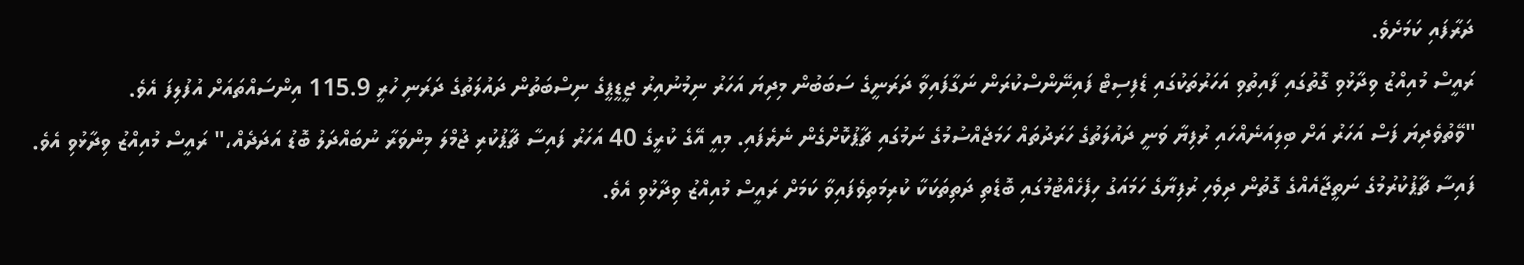ދަރާފައި ކަމަށެވެ.
ރައީސް މުއިއްޒު ވިދާޅުވި ގޮތުގައި ފާއިތުވި އަހަރުތަކުގައި ޑެފިސިޓް ފައިނޭންސްކުރަން ނަގާފައިވާ ދަރަނީގެ ސަބަބުން މިދިޔަ އަހަރު ނިމުނުއިރު ޖީޑީޕީގެ ނިސްބަތުން ދައުލަތުގެ ދަރަނި ހުރީ 115.9 އިންސައްތައަށް އުފުލިފަ އެވެ.
"ވޭތުވެދިޔަ ފަސް އަހަރު އަށް ބިލިއަނެއްހައި ރުފިޔާ ވަނީ ދައުލަތުގެ ހަރަދުތައް ހަމަޖެއްސުމުގެ ނަމުގައި ޗާޕުކޮށްގެން ނެރެފައި. މިއީ އޭގެ ކުރީގެ 40 އަހަރު ފައިސާ ޗާޕުކުރި ޖުމްލަ މިންވަރާ ނުބައްދަލު ބޮޑު އަދަދެއް،" ރައީސް މުއިއްޒު ވިދާޅުވި އެވެ.
ފައިސާ ޗާޕުކުރުމުގެ ނަތީޖާއެއްގެ ގޮތުން ދިވެހި ރުފިޔާގެ ހަމައަގު ހިފެހެއްޓުމުގައި ބޮޑެތި ދަތިތަކަކާ ކުރިމަތިވެފައިވާ ކަމަށް ރައީސް މުއިއްޒު ވިދާޅުވި އެވެ.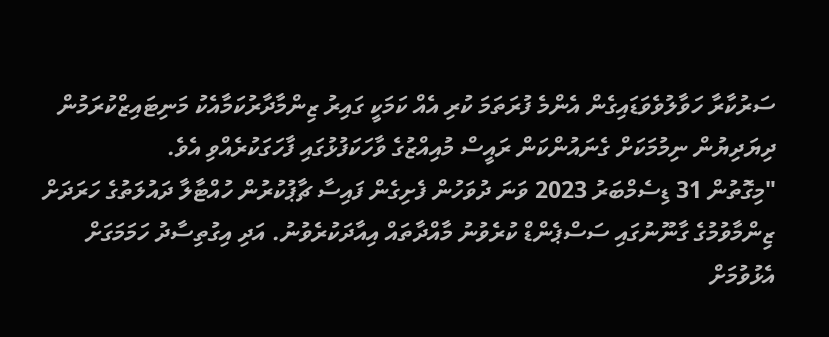ސަރުކާރާ ހަވާލުވެވަޑައިގެން އެންމެ ފުރަތަމަ ކުރި އެއް ކަމަކީ ގައިރު ޒިންމާދާރުކަމާއެކު މަނިޓައިޒްކުރަމުން ދިޔަދިޔުން ނިމުމަކަށް ގެނައުންކަން ރައީސް މުއިއްޒުގެ ވާހަކަފުޅުގައި ފާހަގަކުރެއްވި އެވެ.
"މިގޮތުން 31 ޑިސެމްބަރު 2023 ވަނަ ދުވަހުން ފެށިގެން ފައިސާ ޗާޕުކުރުން ހުއްޓާލާ ދައުލަތުގެ ހަރަދަށް ޒިންމާވުމުގެ ގާނޫނުގައި ސަސްޕެންޑް ކުރެވުނު މާއްދާތައް އިއާދަކުރެވުނު. އަދި އިގުތިސާދު ހަމަމަގަށް އެޅުވުމަށް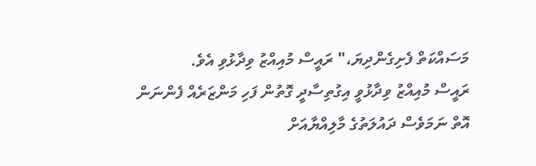މަސައްކަތް ފެށިގެންދިޔަ،" ރައީސް މުއިއްޒު ވިދާޅުވި އެވެ.
ރައީސް މުއިއްޒު ވިދާޅުވީ އިގުތިސާދީ ގޮތުން ފަހި މަންޒަރެއް ފެންނަން އޮތް ނަމަވެސް ދައުލަތުގެ މާލިއްޔާއަށް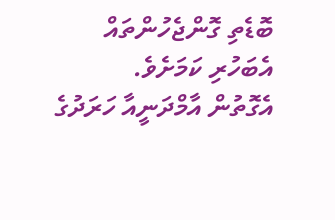ބޮޑެތި ގޮންޖެހުންތައް އެބަހުރި ކަމަށެވެ.
އެގޮތުން އާމްދަނީއާ ހަރަދުގެ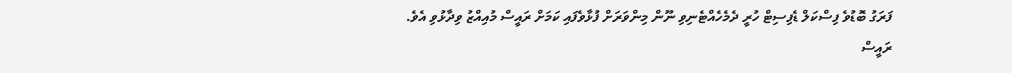ފަރަގު ބޮޑުވެ ފިސްކަލް ޑެފިސިޓް ހުރީ ދެމެހެއްޓެނިވި ނޫން މިންވަރަށް ފުޅާވެފައި ކަމަށް ރައީސް މުއިއްޒު ވިދާޅުވި އެވެ.
ރައީސް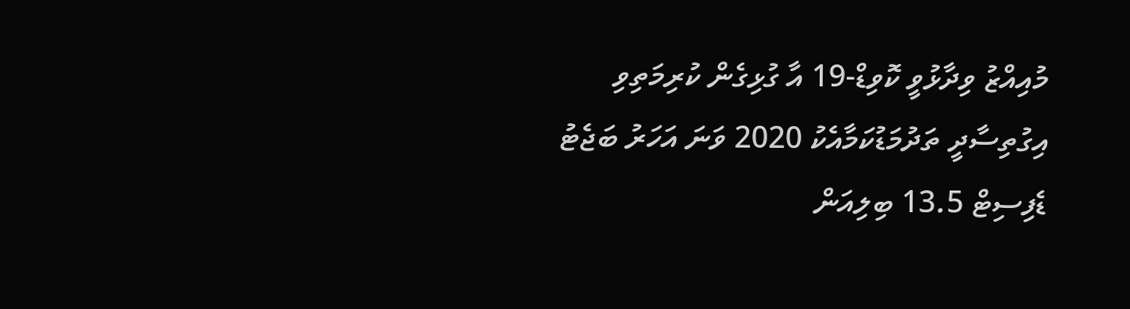މުއިއްޒު ވިދާޅުވީ ކޮވިޑް-19 އާ ގުޅިގެން ކުރިމަތިވި އިގުތިސާދީ ތަދުމަޑުކަމާއެކު 2020 ވަނަ އަހަރު ބަޖެޓު ޑެފިސިޓް 13.5 ބިލިއަން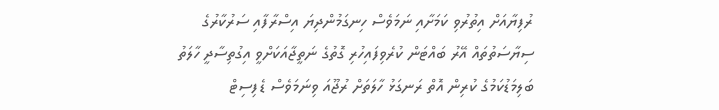ރުފިޔާއަށް އިތުރުވި ކަމަށާއި ނަމަވެސް ހިނގަމުންދިޔަ އިސްރާފާއި ސަރުކާރުގެ ސިޔާސަތުތައް އޭރު ބައްޓަން ކުރެވިފައިހުރި ގޮތުގެ ނަތީޖާއަކަށްވީ އިގުތިސާދީ ހާލަތު ބަލިމަޑުކަމުގެ ކުރިން އޮތް ރަނގަޅު ހާލަތަށް ރުޖޫއަ ވިނަމަވެސް ޑެފިސިޓް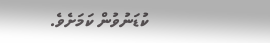ކުޑަނުވުން ކަމަށެވެ.